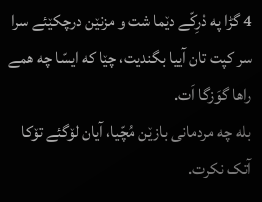4 گڑا په دْرِکّے دێما شت و مزنێن درچکێئے سرا سر کپت تان آییا بگندیت، چێا که ایسّا چه همے راها گوَزگا اَت.
بله چه مردمانی بازێن مُچّیا، آیان لۆگئے تۆکا آتک نکرت.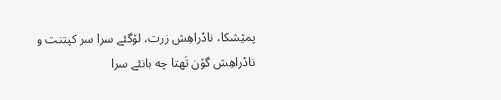پمێشکا، نادْراهِش زرت، لۆگئے سرا سر کپتنت و نادْراهِش گۆن تَهتا چه بانئے سرا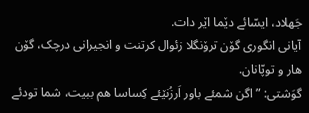جَهلاد، ایسّائے دێما اێر دات.
آیانی انگوری گۆن ترۆنگلا زئوال کرتنت و انجیرانی درچک، گۆن هار و توپّانان.
گوَشتی: ”اگن شمئے باور اَرزُنێئے کِساسا هم ببیت، شما تودئے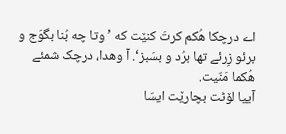اے درچکا هُکم کرتَ کنێت که ’وتا چه بُنا بگوَج و برئو زِرئے تها برُد و بسَبز‘. آ وهدا، درچک شمئے هُکما مَنّیت.
آییا لۆٹت بچارێت ایسّا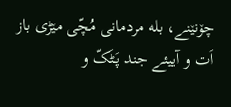چۆنێنے، بله مردمانی مُچّی مێڑی باز اَت و آییئے جند پَٹَکّ و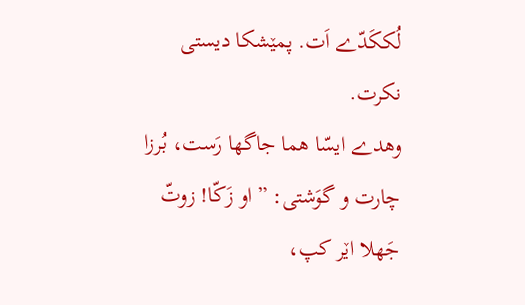لُککَدّے اَت. پمێشکا دیستی نکرت.
وهدے ایسّا هما جاگها رَست، بُرزا چارت و گوَشتی: ”او زَکّا! زوتّ جَهلا اێر کپ،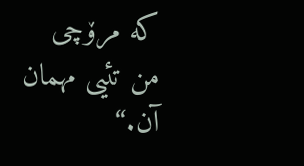که مرۆچی من تئیی مهمان آن.“